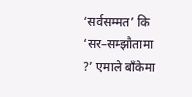‘सर्वसम्मत’ कि ‘सर–सम्झौतामा ?’ एमाले बाँकेमा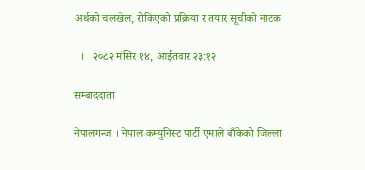अर्थको चलखेल, रोकिएको प्रक्रिया र तयार सूचीको नाटक

  ।   २०८२ मंसिर १४, आईतवार २३:१२

सम्बाददाता

नेपालगन्ज । नेपाल कम्युनिस्ट पार्टी एमाले बाँकेको जिल्ला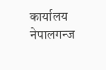कार्यालय नेपालगन्ज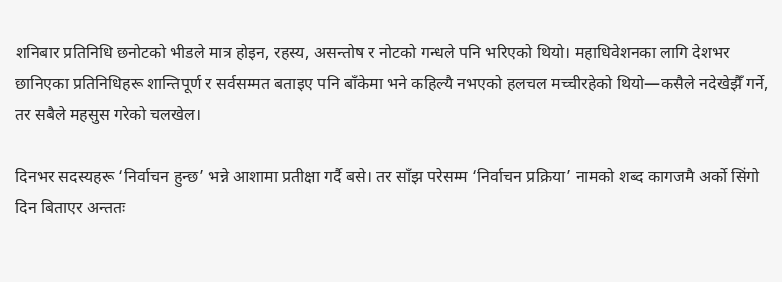शनिबार प्रतिनिधि छनोटको भीडले मात्र होइन, रहस्य, असन्तोष र नोटको गन्धले पनि भरिएको थियो। महाधिवेशनका लागि देशभर छानिएका प्रतिनिधिहरू शान्तिपूर्ण र सर्वसम्मत बताइए पनि बाँकेमा भने कहिल्यै नभएको हलचल मच्चीरहेको थियो—कसैले नदेखेझैँ गर्ने, तर सबैले महसुस गरेको चलखेल।

दिनभर सदस्यहरू ‘निर्वाचन हुन्छ’ भन्ने आशामा प्रतीक्षा गर्दै बसे। तर साँझ परेसम्म ‘निर्वाचन प्रक्रिया’ नामको शब्द कागजमै अर्को सिंगो दिन बिताएर अन्ततः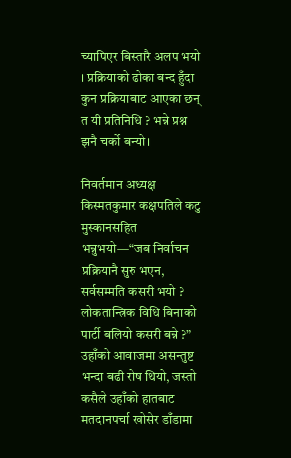च्यापिएर बिस्तारै अलप भयो । प्रक्रियाको ढोका बन्द हुँदा कुन प्रक्रियाबाट आएका छन् त यी प्रतिनिधि ? भन्ने प्रश्न झनै चर्को बन्यो।

निवर्तमान अध्यक्ष किस्मतकुमार कक्षपतिले कटु मुस्कानसहित भन्नुभयो—“जब निर्वाचन प्रक्रियानै सुरु भएन, सर्वसम्मति कसरी भयो ? लोकतान्त्रिक विधि बिनाको पार्टी बलियो कसरी बन्ने ?” उहाँको आवाजमा असन्तुष्ट भन्दा बढी रोष थियो, जस्तो कसैले उहाँको हातबाट मतदानपर्चा खोसेर डाँडामा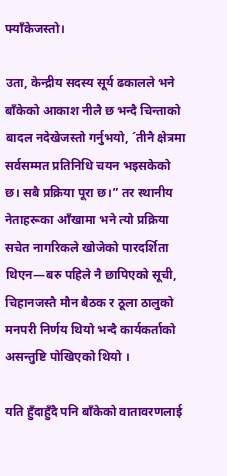फ्याँकेजस्तो।

उता, केन्द्रीय सदस्य सूर्य ढकालले भने बाँकेको आकाश नीलै छ भन्दै चिन्ताको बादल नदेखेजस्तो गर्नुभयो, ´तीनै क्षेत्रमा सर्वसम्मत प्रतिनिधि चयन भइसकेको छ। सबै प्रक्रिया पूरा छ।” तर स्थानीय नेताहरूका आँखामा भने त्यो प्रक्रिया सचेत नागरिकले खोजेको पारदर्शिता थिएन—बरु पहिले नै छापिएको सूची, चिहानजस्तै मौन बैठक र ठूला ठालुको मनपरी निर्णय थियो भन्दै कार्यकर्ताको असन्तुष्टि पोखिएको थियो ।

यति हुँदाहुँदै पनि बाँकेको वातावरणलाई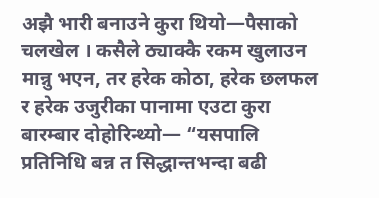अझै भारी बनाउने कुरा थियो—पैसाको चलखेल । कसैले ठ्याक्कै रकम खुलाउन मान्नु भएन, तर हरेक कोठा, हरेक छलफल र हरेक उजुरीका पानामा एउटा कुरा बारम्बार दोहोरिन्थ्यो— “यसपालि प्रतिनिधि बन्न त सिद्धान्तभन्दा बढी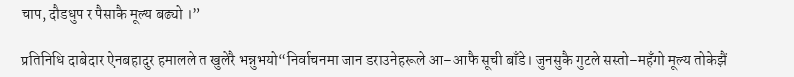चाप, दौडधुप र पैसाकै मूल्य बढ्यो ।”

प्रतिनिधि दाबेदार ऐनबहादुर हमालले त खुलेरै भन्नुभयो“निर्वाचनमा जान डराउनेहरूले आ–आफै सूची बाँडे। जुनसुकै गुटले सस्तो–महँगो मूल्य तोकेझैं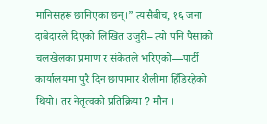मानिसहरू छानिएका छन्।” त्यसैबीच, १६ जना दाबेदारले दिएको लिखित उजुरी– त्यो पनि पैसाको चलखेलका प्रमाण र संकेतले भरिएको—पार्टी कार्यालयमा पुरै दिन छापामार शैलीमा हिँडिरहेको थियो। तर नेतृत्वको प्रतिक्रिया ? मौन ।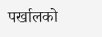पर्खालको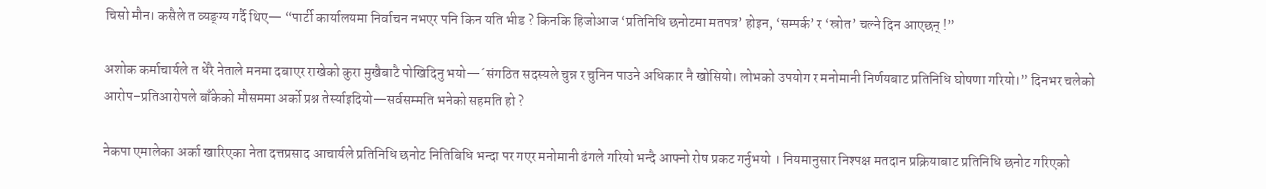चिसो मौन। कसैले त व्यङ्ग्य गर्दै थिए— “पार्टी कार्यालयमा निर्वाचन नभएर पनि किन यति भीड ? किनकि हिजोआज ‘प्रतिनिधि छनोटमा मतपत्र’ होइन, ‘सम्पर्क’ र ‘स्रोत’ चल्ने दिन आएछन् !”

अशोक कर्माचार्यले त धेरै नेताले मनमा दबाएर राखेको कुरा मुखैबाटै पोखिदिनु भयो—´संगठित सदस्यले चुन्न र चुनिन पाउने अधिकार नै खोसियो। लोभको उपयोग र मनोमानी निर्णयबाट प्रतिनिधि घोषणा गरियो।” दिनभर चलेको आरोप–प्रतिआरोपले बाँकेको मौसममा अर्को प्रश्न तेर्स्याइदियो—सर्वसम्मति भनेको सहमति हो ?

नेकपा एमालेका अर्का खारिएका नेता दत्तप्रसाद आचार्यले प्रतिनिधि छनोट नितिबिधि भन्दा पर गएर मनोमानी ढंगले गरियो भन्दै आफ्नो रोष प्रकट गर्नुभयो । नियमानुसार निश्पक्ष मतदान प्रक्रियाबाट प्रतिनिधि छनोट गरिएको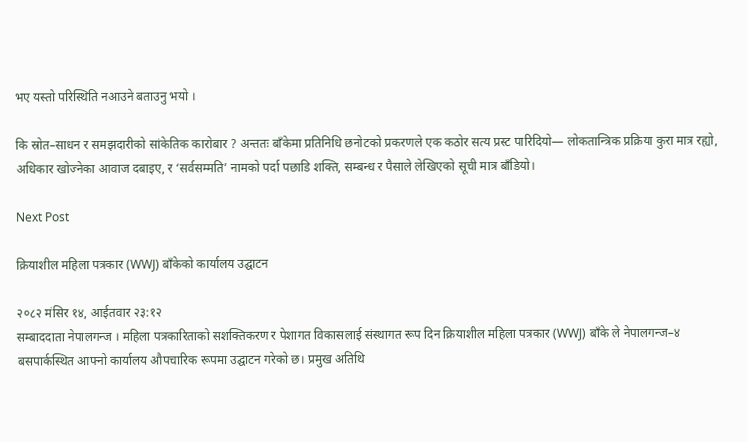भए यस्तो परिस्थिति नआउने बताउनु भयो ।

कि स्रोत–साधन र समझदारीको सांकेतिक कारोबार ? अन्ततः बाँकेमा प्रतिनिधि छनोटको प्रकरणले एक कठोर सत्य प्रस्ट पारिदियो— लोकतान्त्रिक प्रक्रिया कुरा मात्र रह्यो, अधिकार खोज्नेका आवाज दबाइए, र ‘सर्वसम्मति’ नामको पर्दा पछाडि शक्ति, सम्बन्ध र पैसाले लेखिएको सूची मात्र बाँडियो।

Next Post

क्रियाशील महिला पत्रकार (WWJ) बाँकेको कार्यालय उद्घाटन

२०८२ मंसिर १४, आईतवार २३:१२
सम्बाददाता नेपालगन्ज । महिला पत्रकारिताको सशक्तिकरण र पेशागत विकासलाई संस्थागत रूप दिन क्रियाशील महिला पत्रकार (WWJ) बाँके ले नेपालगन्ज–४ बसपार्कस्थित आफ्नो कार्यालय औपचारिक रूपमा उद्घाटन गरेको छ। प्रमुख अतिथि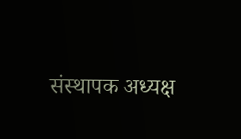संस्थापक अध्यक्ष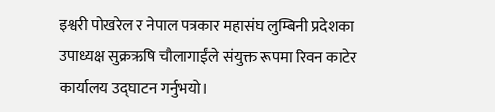इश्वरी पोखरेल र नेपाल पत्रकार महासंघ लुम्बिनी प्रदेशका उपाध्यक्ष सुक्रऋषि चौलागाईंले संयुक्त रूपमा रिवन काटेर कार्यालय उद्घाटन गर्नुभयो।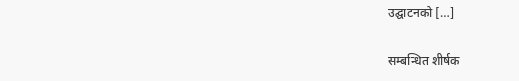उद्घाटनको […]

सम्बन्धित शीर्षक